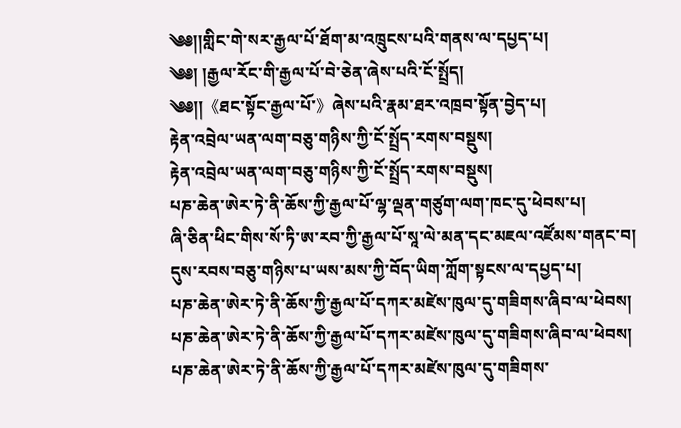༄༅།།གླིང་གེ་སར་རྒྱལ་པོ་ཐོག་མ་འཁྲུངས་པའི་གནས་ལ་དཔྱད་པ།
༄༅། །རྒྱལ་རོང་གི་རྒྱལ་པོ་བེ་ཅེན་ཞེས་པའི་ངོ་སྤྲོད།
༄༅།།《ཐང་སྟོང་རྒྱལ་པོ་》ཞེས་པའི་རྣམ་ཐར་འཁྲབ་སྟོན་བྱེད་པ།
རྟེན་འབྲེལ་ཡན་ལག་བཅུ་གཉིས་ཀྱི་ངོ་སྤྲོད་རགས་བསྡུས།
རྟེན་འབྲེལ་ཡན་ལག་བཅུ་གཉིས་ཀྱི་ངོ་སྤྲོད་རགས་བསྡུས།
པཎ་ཆེན་ཨེར་ཏེ་ནི་ཆོས་ཀྱི་རྒྱལ་པོ་ལྷ་ལྡན་གཙུག་ལག་ཁང་དུ་ཕེབས་པ།
ཞི་ཅིན་ཕིང་གིས་སོ་ཏི་ཨ་རབ་ཀྱི་རྒྱལ་པོ་སཱ་ལེ་མན་དང་མཇལ་འཛོམས་གནང་བ།
དུས་རབས་བཅུ་གཉིས་པ་ཡས་མས་ཀྱི་བོད་ཡིག་ཀློག་སྟངས་ལ་དཔྱད་པ།
པཎ་ཆེན་ཨེར་ཏེ་ནི་ཆོས་ཀྱི་རྒྱལ་པོ་དཀར་མཛེས་ཁུལ་དུ་གཟིགས་ཞིབ་ལ་ཕེབས།
པཎ་ཆེན་ཨེར་ཏེ་ནི་ཆོས་ཀྱི་རྒྱལ་པོ་དཀར་མཛེས་ཁུལ་དུ་གཟིགས་ཞིབ་ལ་ཕེབས།
པཎ་ཆེན་ཨེར་ཏེ་ནི་ཆོས་ཀྱི་རྒྱལ་པོ་དཀར་མཛེས་ཁུལ་དུ་གཟིགས་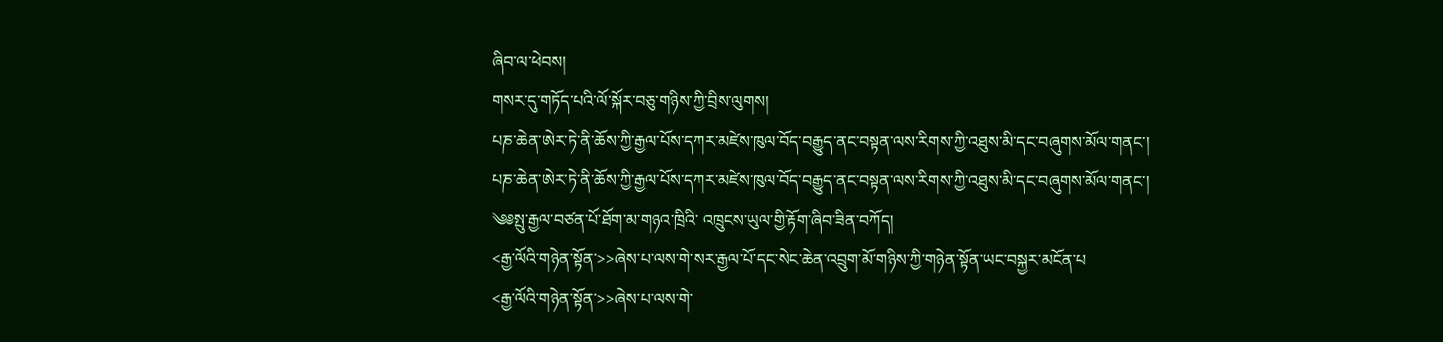ཞིབ་ལ་ཕེབས།
གསར་དུ་གཏོད་པའི་ལོ་སྐོར་བཅུ་གཉིས་ཀྱི་བྲིས་ལུགས།
པཎ་ཆེན་ཨེར་ཏེ་ནི་ཆོས་ཀྱི་རྒྱལ་པོས་དཀར་མཛེས་ཁུལ་བོད་བརྒྱུད་ནང་བསྟན་ལས་རིགས་ཀྱི་འཐུས་མི་དང་བཞུགས་མོལ་གནང་།
པཎ་ཆེན་ཨེར་ཏེ་ནི་ཆོས་ཀྱི་རྒྱལ་པོས་དཀར་མཛེས་ཁུལ་བོད་བརྒྱུད་ནང་བསྟན་ལས་རིགས་ཀྱི་འཐུས་མི་དང་བཞུགས་མོལ་གནང་།
༄༅སྤུ་རྒྱལ་བཙན་པོ་ཐོག་མ་གཉའ་ཁྲིའི་ འཁྲུངས་ཡུལ་གྱི་རྟོག་ཞིབ་ཟིན་བཀོད།
<རྒྱ་ལོའི་གཉེན་སྟོན་>>ཞེས་པ་ལས་གེ་སར་རྒྱལ་པོ་དང་སེང་ཆེན་འབྲུག་མོ་གཉིས་ཀྱི་གཉེན་སྟོན་ཡང་བསྐྱར་མངོན་པ
<རྒྱ་ལོའི་གཉེན་སྟོན་>>ཞེས་པ་ལས་གེ་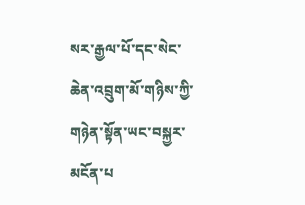སར་རྒྱལ་པོ་དང་སེང་ཆེན་འབྲུག་མོ་གཉིས་ཀྱི་གཉེན་སྟོན་ཡང་བསྐྱར་མངོན་པ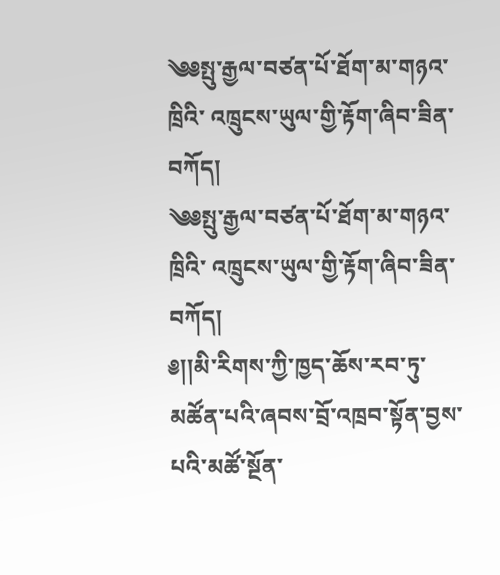༄༅སྤུ་རྒྱལ་བཙན་པོ་ཐོག་མ་གཉའ་ཁྲིའི་ འཁྲུངས་ཡུལ་གྱི་རྟོག་ཞིབ་ཟིན་བཀོད།
༄༅སྤུ་རྒྱལ་བཙན་པོ་ཐོག་མ་གཉའ་ཁྲིའི་ འཁྲུངས་ཡུལ་གྱི་རྟོག་ཞིབ་ཟིན་བཀོད།
༅།།མི་རིགས་ཀྱི་ཁྱད་ཆོས་རབ་ཏུ་མཚོན་པའི་ཞབས་བྲོ་འཁྲབ་སྟོན་བྱས་པའི་མཚོ་སྔོན་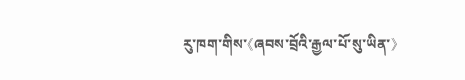རུ་ཁག་གིས་《ཞབས་བྲོའི་རྒྱལ་པོ་སུ་ཡིན་》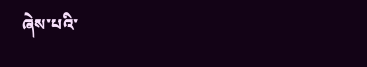ཞེས་པའི་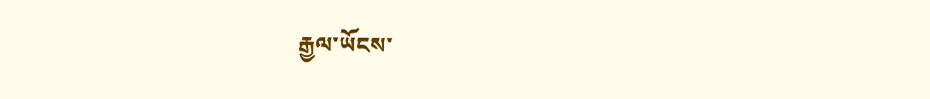རྒྱལ་ཡོངས་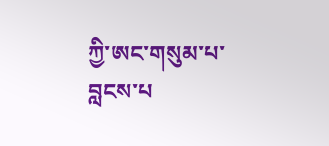ཀྱི་ཨང་གསུམ་པ་བླངས་པ